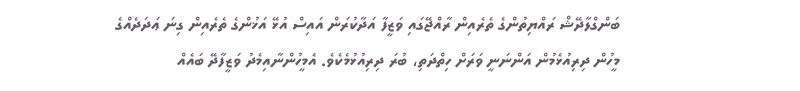ބަންގްލާދޭޝް ރައްޔިތުންގެ ތެރެއިން ރާއްޖޭގައި ވަޒީފާ އަދާކުރަން އައިސް އުޅޭ އަޚުންގެ ތެރެއިން ގިނަ ޢަދަދެއްގެ މީހުން ދިރިއުޅެމުން އަންނަނީ ވަރަށް ހިތްދަތި، ބުރަ ދިރިއުޅުމެކެވެ. އެމީހުންނާއިމެދު ވަޒީފާދޭ ބައެއް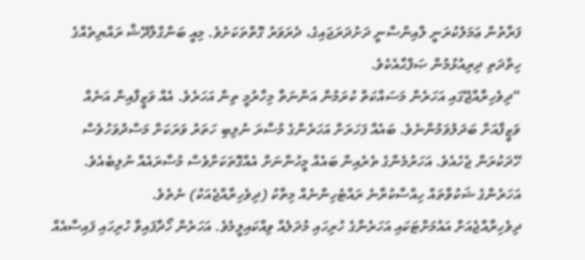ފަރާތުން ޢަމަލުކުރަނީ ލާއިންސާނީ ދަށުދަރަޖައިގެ، ދެރަވަރު ގޮތްތަކަށެވެ. މިއީ ބަންގްލާދޭޝް ރައްޔިތެއްގެ ހިތްދަތި ދިރިއުޅުމުން ޞަފްޙާއެކެވެ.
“ދިވެހިރާއްޖޭގައި އަހަރެން މަސައްކަތް ކުރަމުން އަންނަތާ މިހާރުމީ ތިން އަހަރެވެ. އެއް ވަޒީފާއިން އަނެއް ވަޒީފާއަށް ބަދަލުވަމުންނެވެ. ބައެއް ފަހަރަށް އަހަރެންގެ މުސާރަ ނުލިބި ހަތަރު ވަރަކަށް މަސްދުވަހުވެސް ހޭދަކުރަން ޖެހެއެވެ. އަހަރުމެންގެ ތެރެއިން ބައެއް މީހުންނަށް އެއްގޮތަކަށްވެސް މުސާރައެއް ނުލިބެއެވެ. އަހަރެންގެ ޝަކުވާތައް ހިއްސާކުރާނެ ރައްޓެހިންނެއް މިތާކު (ދިވެހިރާއްޖެއަކު) ނެތެވެ.
ދިވެހިރާއްޖެއަށް އައުމަށްޓަކައި އަހަރެންގެ ހުރިހައި މުދަލެއް ވިއްކައިލީމެވެ. އަހަރެން ހޯދާފައިވާ ހުރިހައި ފައިސާއެއް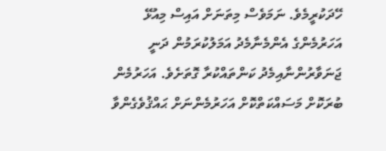ހޭދަކުރީމެވެ. ނަމަވެސް މިތަނަށް އައިސް މިއުޅޭ އަހަރުމެންގެ އެންމެނާމެދު އަމަލުކުރަމުން ދަނީ ޖަނަވާރުންނާއިމެދު ކަންތައްކުރާ ގޮތަށެވެ. އަހަރުމެން ބުރަކޮށް މަސައްކަތްކޮށް އަހަރުމެންނަށް ޙައްޤުވެގެންވާ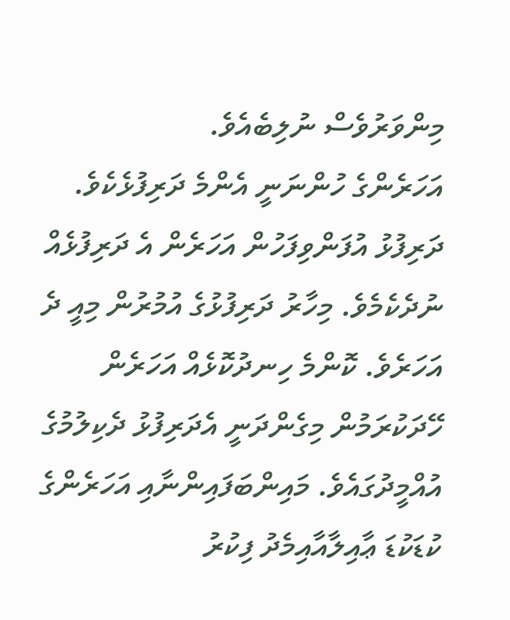މިންވަރުވެސް ނުލިބެއެވެ.
އަހަރެންގެ ހުންނަނީ އެންމެ ދަރިފުޅެކެވެ. ދަރިފުޅު އުފަންވިފަހުން އަހަރެން އެ ދަރިފުޅެއް ނުދެކެމެވެ. މިހާރު ދަރިފުޅުގެ އުމުރުން މިއީ ދެ އަހަރެވެ. ކޮންމެ ހިނދުކޮޅެއް އަހަރެން ހޭދަކުރަމުން މިގެންދަނީ އެދަރިފުޅު ދެކިލުމުގެ އުއްމީދުގައެވެ. މައިންބަފައިންނާއި އަހަރެންގެ ކުޑަކުޑަ ޢާއިލާއާއިމެދު ފިކުރު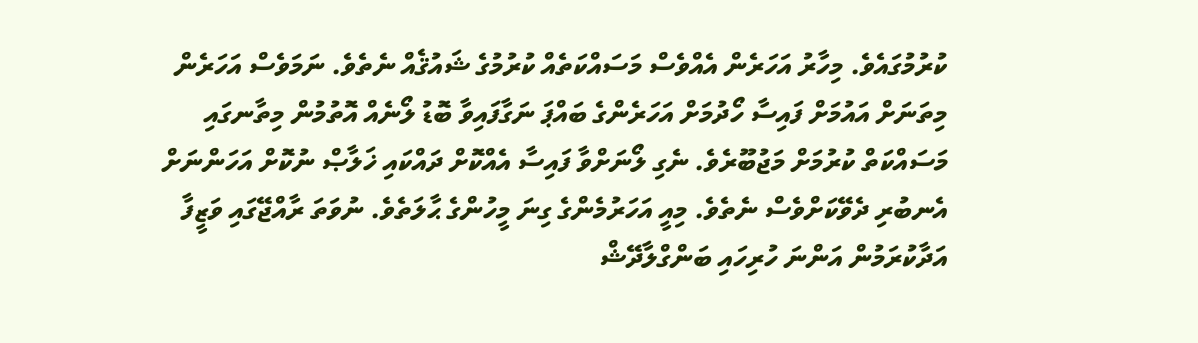ކުރުމުގައެވެ. މިހާރު އަހަރެން އެއްވެސް މަސައްކަތެއް ކުރުމުގެ ޝައުޤެއް ނެތެވެ. ނަމަވެސް އަހަރެން މިތަނަށް އައުމަށް ފައިސާ ހޯދުމަށް އަހަރެންގެ ބައްޕަ ނަގާފައިވާ ބޮޑު ލޯނެއް އޮތުމުން މިތާނގައި މަސައްކަތް ކުރުމަށް މަޖުބޫރެވެ. ނެގި ލޯނަށްވާ ފައިސާ އެއްކޮށް ދައްކައި ޚަލާޞް ނުކޮށް އަހަންނަށް އެނބުރި ދެވޭކަށްވެސް ނެތެވެ. މިއީ އަހަރުމެންގެ ގިނަ މީހުންގެ ޙާލަތެވެ. ނުވަތަ ރާއްޖޭގައި ވަޒީފާ އަދާކުރަމުން އަންނަ ހުރިހައި ބަންގްލާދޭޝް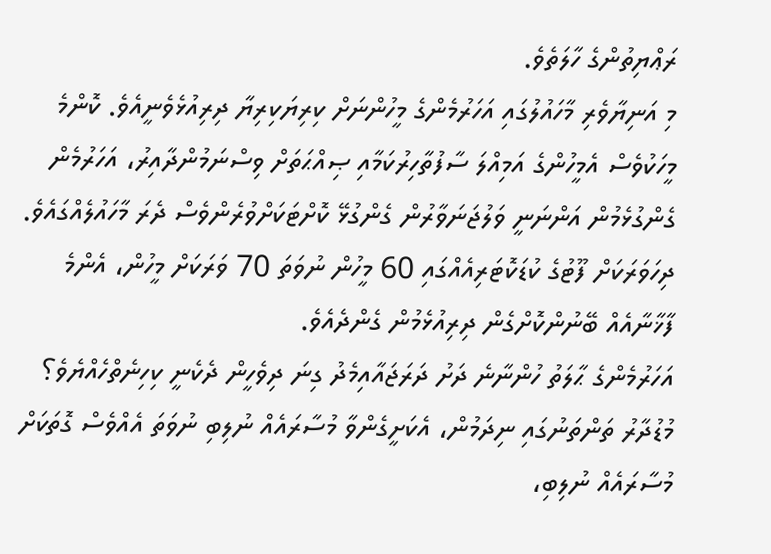ރަޢްޔިތުންގެ ހާލަތެވެ.
މި އަނިޔާވެރި މާހައުލުގައި އަހަރުމެންގެ މީހުންނަށް ކިރިޔަކިރިޔާ ދިރިއުޅެވެނީއެވެ. ކޮންމެ މީހަކުވެސް އެމީހުންގެ އަމިއްލަ ސާފުތާހިރުކަމާއި ޞިއްޙަތަށް ވިސްނަމުންދާއިރު، އަހަރުމެން ގެންގުޅެމުން އަންނަނީ ވަލުޖަނަވާރުން ގެންގުޅޭ ކޮށްޓަކަށްވުރެންވެސް ދެރަ މާހައުލެއްގައެވެ. ދިހަވަރަކަށް ފޫޓުގެ ކުޑަކޮޓަރިއެއްގައި 60 މީހުން ނުވަތަ 70 ވަރަކަށް މީހުން، އެންމެ ފާޚާނާއެއް ބޭނުންކޮށްގެން ދިރިއުޅެމުން ގެންދެއެވެ.
އަހަރުމެންގެ ޙާލަތު ހުންނާނެ ދަށު ދަރަޖައާއިމެދު ގިނަ ދިވެހީން ދެކެނީ ކިހިނެތްހެއްޔެވެ؟ މުޑުދާރު ތަންތަނުގައި ނިދަމުން، އެކަށީގެންވާ މުސާރައެއް ނުލިބި ނުވަތަ އެއްވެސް ގޮތަކަށް މުސާރައެއް ނުލިބި،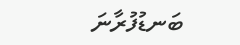ބަނޑުފުރާނަ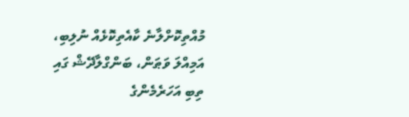މުއްތިކޮށްލާނެ ކާއެތިކޮޅެއް ނުލިބި، އަމިއްލަ ވަޠަން، ބަންގްލާދޭޝް ގައި ތިބި އަހަރެމެންގެ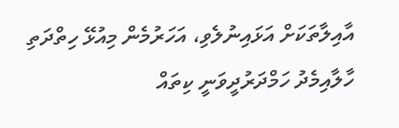އާއިލާތަކަށް އަޅައިނުލެވި، އަހަރުމެން މިއުޅޭ ހިތްދަތި ހާލާއިމެދު ހަމްދަރުދީވަނީ ކިތައް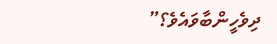ދިވެހީންބާވައެވެ؟”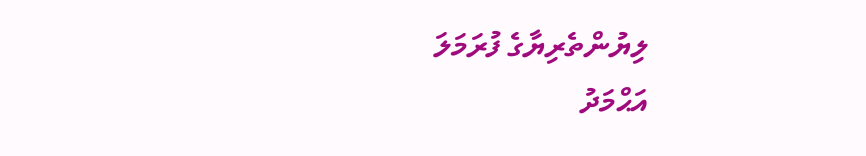ލިޔުންތެރިޔާގެ ފުރަމަލަ
އަޙްމަދު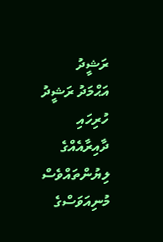ރަޝީދު
އަޙްމަދު ރަޝީދު
ހުރިހައި ދާއިރާއެއްގެ ލިޔުންތައްވެސް މުނިއަވަސްގެ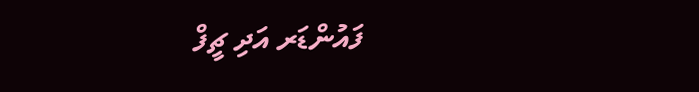ފައުންޑަރ އަދި ޗީފް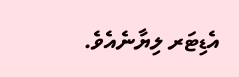އެޑިޓަރ ލިޔާނެއެވެ.